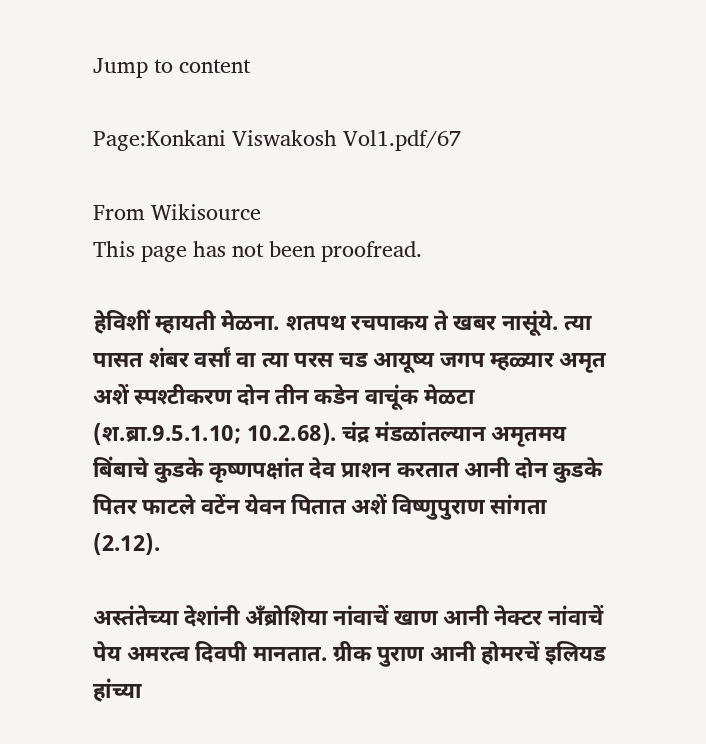Jump to content

Page:Konkani Viswakosh Vol1.pdf/67

From Wikisource
This page has not been proofread.

हेविशीं म्हायती मेळना. शतपथ रचपाकय ते खबर नासूंये. त्या पासत शंबर वर्सां वा त्या परस चड आयूष्य जगप म्हळ्यार अमृत अशें स्पश्टीकरण दोन तीन कडेन वाचूंक मेळटा (श.ब्रा.9.5.1.10; 10.2.68). चंद्र मंडळांतल्यान अमृतमय बिंबाचे कुडके कृष्णपक्षांत देव प्राशन करतात आनी दोन कुडके पितर फाटले वटेंन येवन पितात अशें विष्णुपुराण सांगता (2.12).

अस्तंतेच्या देशांनी अँब्रोशिया नांवाचें खाण आनी नेक्टर नांवाचें पेय अमरत्व दिवपी मानतात. ग्रीक पुराण आनी होमरचें इलियड हांच्या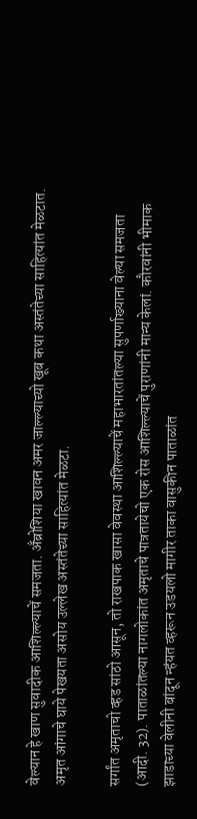वेल्यान हे खाण सुवादीक आशिल्ल्याचें समजता. अँब्रोशिया खावन अमर जाल्ल्याच्यो खूब कथा अस्तंतेच्या साहित्यांत मेळटात. अमृत आंगाचे घाये पेखयता असोय उल्लेख अस्तंतेच्या साहित्यांत मेळटा.

सर्गांत अमृताचो व्हड सांठो आसून, तो राखपाक खासा वेवस्था आशिल्ल्याचें महाभारतांतल्या सुपर्णाख्याना वेल्या समजता (आदी. 32). पाताळांतल्या नागलोकांत अमृताचे पात्रतायेचो एक रोस आशिल्ल्याचें पुराणांनी मान्य केलां. कौरवांनी भीमाक झाडाच्या वेलीनी बांदून न्हंयत व्हरून उडयलो मागीर ताका वासुकीन पाताळांत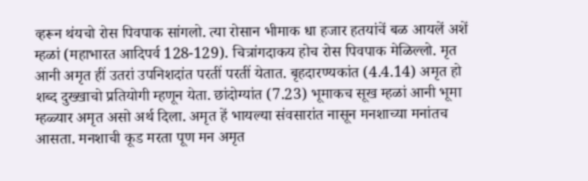व्हरून थंयचो रोस पिवपाक सांगलो. त्या रोसान भीमाक धा हजार हतयांचें बळ आयलें अशें म्हळां (महाभारत आदिपर्व 128-129). चित्रांगदाकय होच रोस पिवपाक मेळिल्लो. मृत आनी अमृत हीं उतरां उपनिशदांत परतीं परतीं येतात. बृहदारण्यकांत (4.4.14) अमृत हो शब्द दुख्खाचो प्रतियोगी म्हणून येता. छांदोग्यांत (7.23) भूमाकच सूख म्हळां आनी भूमा म्हळ्यार अमृत असो अर्थ दिला. अमृत हें भायल्या संवसारांत नासून मनशाच्या मनांतच आसता. मनशाची कूड मरता पूण मन अमृत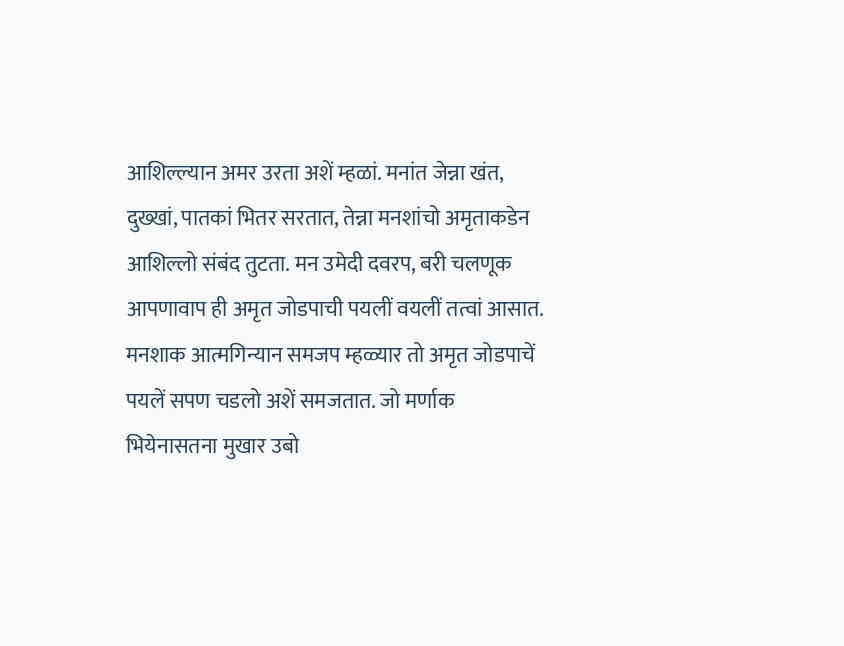आशिल्ल्यान अमर उरता अशें म्हळां. मनांत जेन्ना खंत, दुख्खां, पातकां भितर सरतात, तेन्ना मनशांचो अमृताकडेन आशिल्लो संबंद तुटता. मन उमेदी दवरप, बरी चलणूक आपणावाप ही अमृत जोडपाची पयलीं वयलीं तत्वां आसात. मनशाक आत्मगिन्यान समजप म्हळ्यार तो अमृत जोडपाचें पयलें सपण चडलो अशें समजतात. जो मर्णाक भियेनासतना मुखार उबो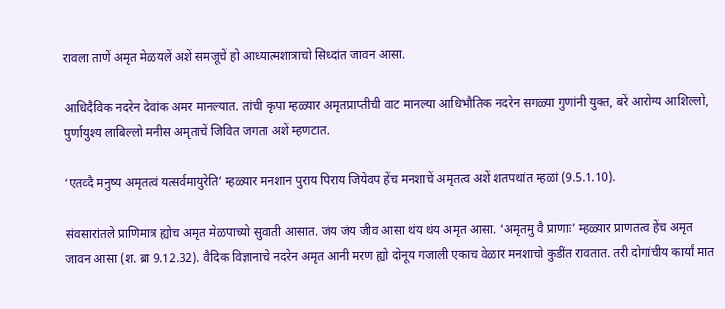रावला ताणें अमृत मेळयलें अशें समजूचें हो आध्यात्मशात्राचो सिध्दांत जावन आसा.

आधिदैविक नदरेन देवांक अमर मानल्यात. तांची कृपा म्हळ्यार अमृतप्राप्तीची वाट मानल्या आधिभौतिक नदरेन सगळ्या गुणांनी युक्त, बरें आरोग्य आशिल्लो, पुर्णायुश्य लाबिल्लो मनीस अमृताचें जिवित जगता अशें म्हणटात.

‘एतव्दै मनुष्य अमृतत्वं यत्सर्वमायुरेति’ म्हळ्यार मनशान पुराय पिराय जियेवप हेंच मनशाचें अमृतत्व अशें शतपथांत म्हळां (9.5.1.10).

संवसारांतले प्राणिमात्र ह्योच अमृत मेळपाच्यो सुवाती आसात. जंय जंय जीव आसा थंय थंय अमृत आसा. ‘अमृतमु वै प्राणाः’ म्हळ्यार प्राणतत्व हेंच अमृत जावन आसा (श. ब्रा 9.12.32). वैदिक विज्ञानाचे नदरेन अमृत आनी मरण ह्यो दोनूय गजाली एकाच वेळार मनशाचो कुडींत रावतात. तरी दोगांचीय कार्यां मात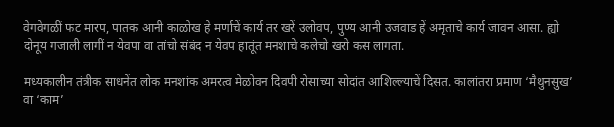वेगवेगळीं फट मारप, पातक आनी काळोख हे मर्णाचें कार्य तर खरें उलोवप, पुण्य आनी उजवाड हें अमृताचे कार्य जावन आसा. ह्यो दोनूय गजाली लागीं न येवपा वा तांचो संबंद न येवप हातूंत मनशाचे कलेचो खरो कस लागता.

मध्यकालीन तंत्रीक साधनेंत लोक मनशांक अमरत्व मेळोवन दिवपी रोसाच्या सोदांत आशिल्ल्याचें दिसत. कालांतरा प्रमाण ‘मैथुनसुख’ वा ‘काम’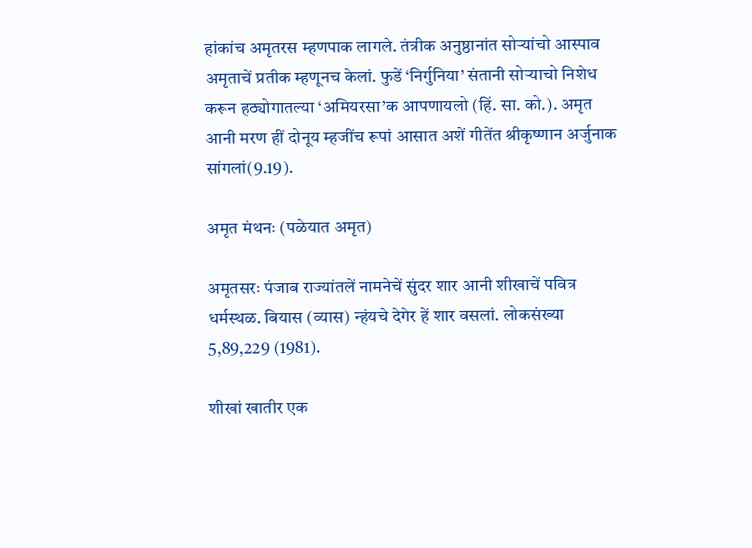हांकांच अमृतरस म्हणपाक लागले. तंत्रीक अनुष्ठानांत सोऱ्यांचो आस्पाव अमृताचें प्रतीक म्हणूनच केलां. फुडें ‘निर्गुनिया’ संतानी सोऱ्याचो निशेध करून हठ्योगातल्या ‘अमियरसा’क आपणायलो (हिं. सा. को.). अमृत आनी मरण हीं दोनूय म्हजींच रूपां आसात अशें गीतेंत श्रीकृष्णान अर्जुनाक सांगलां(9.19).

अमृत मंथनः (पळेयात अमृत)

अमृतसरः पंजाब राज्यांतलें नामनेचें सुंदर शार आनी शीखाचें पवित्र धर्मस्थळ. बियास (व्यास) न्हंयचे देगेर हें शार वसलां. लोकसंख्या 5,89,229 (1981).

शीखां खातीर एक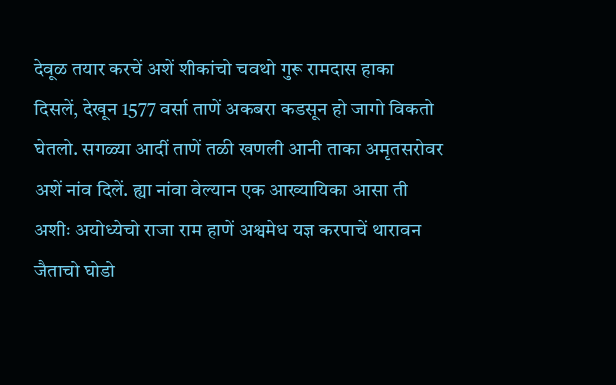देवूळ तयार करचें अशें शीकांचो चवथो गुरू रामदास हाका दिसलें, देखून 1577 वर्सा ताणें अकबरा कडसून हो जागो विकतो घेतलो. सगळ्या आदीं ताणें तळी खणली आनी ताका अमृतसरोवर अशें नांव दिलें. ह्या नांवा वेल्यान एक आख्यायिका आसा ती अशीः अयोध्येचो राजा राम हाणें अश्वमेध यज्ञ करपाचें थारावन जैताचो घोडो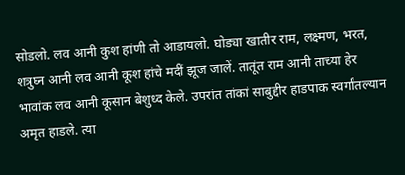सोडलो. लव आनी कुश हांणी तो आडायलो. घोड्या खातीर राम, लक्ष्मण, भरत, शत्रुघ्न आनी लव आनी कूश हांचे मदीं झूज जालें. तातूंत राम आनी ताच्या हेर भावांक लव आनी कूसान बेशुध्द केले. उपरांत तांकां साबुद्दीर हाडपाक स्वर्गांतल्यान अमृत हाडले. त्या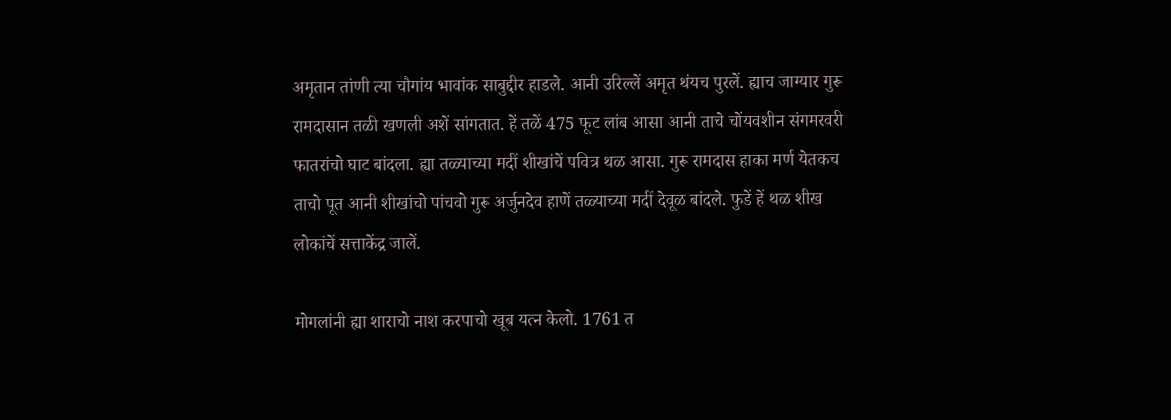अमृतान तांणी त्या चौगांय भावांक साबुद्दीर हाडले. आनी उरिल्लें अमृत थंयच पुरलें. ह्याच जाग्यार गुरू रामदासान तळी खणली अशें सांगतात. हें तळें 475 फूट लांब आसा आनी ताचे चोंयवशीन संगमरवरी फातरांचो घाट बांदला. ह्या तळ्याच्या मदीं शीखांचें पवित्र थळ आसा. गुरू रामदास हाका मर्ण येतकच ताचो पूत आनी शीखांचो पांचवो गुरू अर्जुनदेव हाणें तळ्याच्या मदीं देवूळ बांदले. फुडें हें थळ शीख लोकांचें सत्ताकेंद्र जालें.

मोगलांनी ह्या शाराचो नाश करपाचो खूब यत्न केलो. 1761 त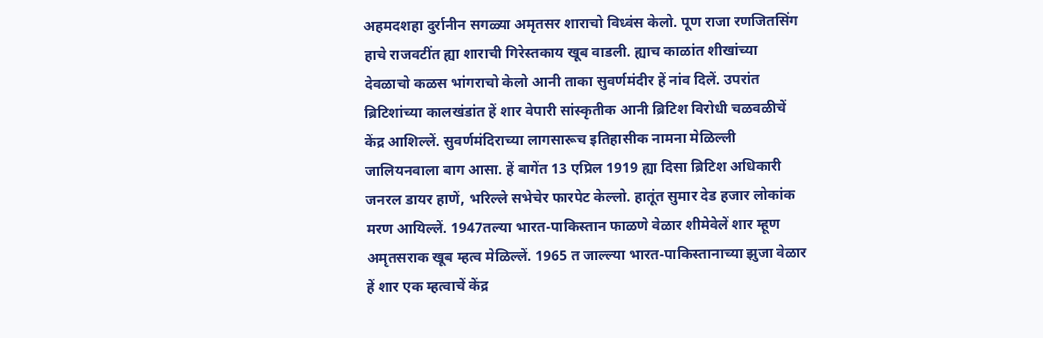अहमदशहा दुर्रानीन सगळ्या अमृतसर शाराचो विध्वंस केलो. पूण राजा रणजितसिंग हाचे राजवटींत ह्या शाराची गिरेस्तकाय खूब वाडली. ह्याच काळांत शीखांच्या देवळाचो कळस भांगराचो केलो आनी ताका सुवर्णमंदीर हें नांव दिलें. उपरांत ब्रिटिशांच्या कालखंडांत हें शार वेपारी सांस्कृतीक आनी ब्रिटिश विरोधी चळवळीचें केंद्र आशिल्लें. सुवर्णमंदिराच्या लागसारूच इतिहासीक नामना मेळिल्ली जालियनवाला बाग आसा. हें बागेंत 13 एप्रिल 1919 ह्या दिसा ब्रिटिश अधिकारी जनरल डायर हाणें, भरिल्ले सभेचेर फारपेट केल्लो. हातूंत सुमार देड हजार लोकांक मरण आयिल्लें. 1947तल्या भारत-पाकिस्तान फाळणे वेळार शीमेवेलें शार म्हूण अमृतसराक खूब म्हत्व मेळिल्लें. 1965 त जाल्ल्या भारत-पाकिस्तानाच्या झुजा वेळार हें शार एक म्हत्वाचें केंद्र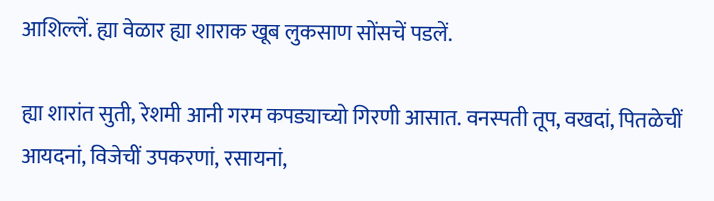आशिल्लें. ह्या वेळार ह्या शाराक खूब लुकसाण सोंसचें पडलें.

ह्या शारांत सुती, रेशमी आनी गरम कपड्याच्यो गिरणी आसात. वनस्पती तूप, वखदां, पितळेचीं आयदनां, विजेचीं उपकरणां, रसायनां,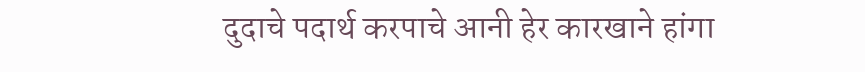दुदाचे पदार्थ करपाचे आनी हेर कारखाने हांगा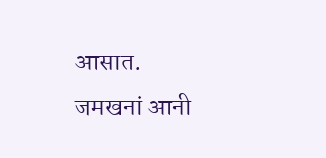आसात. जमखनां आनी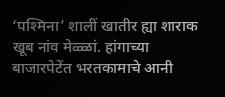‘पश्मिना’ शालीं खातीर ह्या शाराक खूब नांव मेळ्ळां. हांगाच्या बाजारपेटेंत भरतकामाचे आनी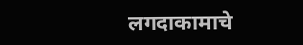लगदाकामाचे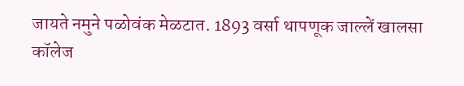जायते नमुने पळोवंक मेळटात. 1893 वर्सा थापणूक जाल्लें खालसा कॉलेज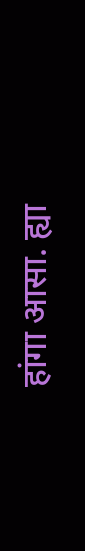हांगा आसा. ह्या